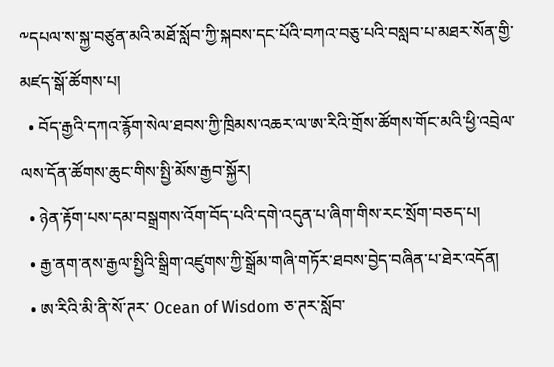༸དཔལ་ས་སྐྱ་བཙུན་མའི་མཐོ་སློབ་ཀྱི་སྐབས་དང་པོའི་བཀའ་བཅུ་པའི་བསླབ་པ་མཐར་སོན་གྱི་མཛད་སྒོ་ཚོགས་པ།
  • བོད་རྒྱའི་དཀའ་རྙོག་སེལ་ཐབས་ཀྱི་ཁྲིམས་འཆར་ལ་ཨ་རིའི་གྲོས་ཚོགས་གོང་མའི་ཕྱི་འབྲེལ་ལས་དོན་ཚོགས་ཆུང་གིས་སྤྱི་མོས་རྒྱབ་སྐྱོར།
  • ཉེན་རྟོག་པས་དམ་བསྒྲགས་འོག་བོད་པའི་དགེ་འདུན་པ་ཞིག་གིས་རང་སྲོག་བཅད་པ།
  • རྒྱ་ནག་ནས་རྒྱལ་སྤྱིའི་སྒྲིག་འཛུགས་ཀྱི་སྒྲོམ་གཞི་གཏོར་ཐབས་བྱེད་བཞིན་པ་ཐེར་འདོན།
  • ཨ་རིའི་མི་ནི་སོ་ཊར་ Ocean of Wisdom ཅ་ཊར་སློབ་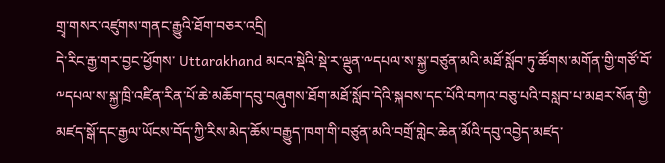གྲྭ་གསར་འཛུགས་གནང་རྒྱུའི་ཐོག་བཅར་འདྲི།
དེ་རིང་རྒྱ་གར་བྱང་ཕྱོགས་ Uttarakhand མངའ་སྡེའི་སྡེ་ར་ལྡུན་༸དཔལ་ས་སྐྱ་བཙུན་མའི་མཐོ་སློབ་ཏུ་ཚོགས་མགོན་གྱི་གཙོ་བོ་༸དཔལ་ས་སྐྱ་ཁྲི་འཛིན་རིན་པོ་ཆེ་མཆོག་དབུ་བཞུགས་ཐོག་མཐོ་སློབ་དེའི་སྐབས་དང་པོའི་བཀའ་བཅུ་པའི་བསླབ་པ་མཐར་སོན་གྱི་མཛད་སྒོ་དང་རྒྱལ་ཡོངས་བོད་ཀྱི་རིས་མེད་ཆོས་བརྒྱུད་ཁག་གི་བཙུན་མའི་བགྲོ་གླེང་ཆེན་མོའི་དབུ་འབྱེད་མཛད་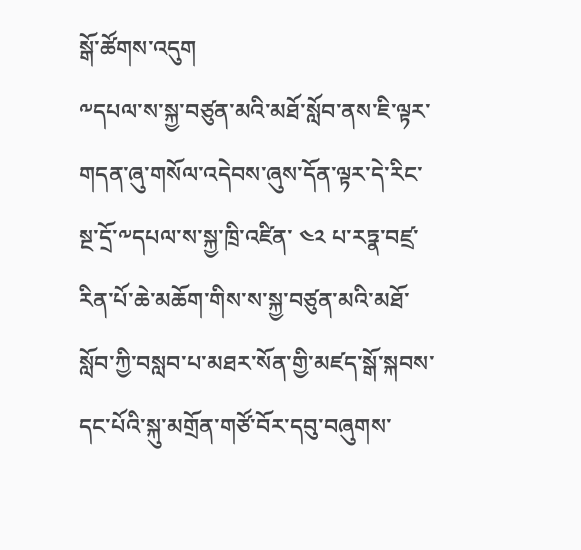སྒོ་ཚོགས་འདུག
༸དཔལ་ས་སྐྱ་བཙུན་མའི་མཐོ་སློབ་ནས་ཇི་ལྟར་གདན་ཞུ་གསོལ་འདེབས་ཞུས་དོན་ལྟར་དེ་རིང་སྔ་དྲོ་༸དཔལ་ས་སྐྱ་ཁྲི་འཛིན་ ༤༢ པ་རཏྣ་བཛྲ་རིན་པོ་ཆེ་མཆོག་གིས་ས་སྐྱ་བཙུན་མའི་མཐོ་སློབ་ཀྱི་བསླབ་པ་མཐར་སོན་གྱི་མཛད་སྒོ་སྐབས་དང་པོའི་སྐུ་མགྲོན་གཙོ་བོར་དབུ་བཞུགས་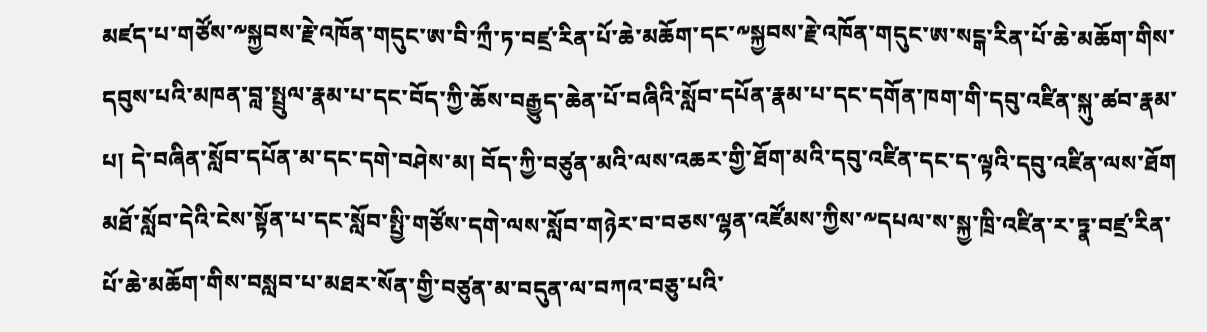མཛད་པ་གཙོས་༸སྐྱབས་རྗེ་འཁོན་གདུང་ཨ་བི་ཀྲྀ་ཏ་བཛྲ་རིན་པོ་ཆེ་མཆོག་དང་༸སྐྱབས་རྗེ་འཁོན་གདུང་ཨ་སངྒ་རིན་པོ་ཆེ་མཆོག་གིས་དབུས་པའི་མཁན་བླ་སྤྲུལ་རྣམ་པ་དང་བོད་ཀྱི་ཆོས་བརྒྱུད་ཆེན་པོ་བཞིའི་སློབ་དཔོན་རྣམ་པ་དང་དགོན་ཁག་གི་དབུ་འཛིན་སྐུ་ཚབ་རྣམ་པ། དེ་བཞིན་སློབ་དཔོན་མ་དང་དགེ་བཤེས་མ། བོད་ཀྱི་བཙུན་མའི་ལས་འཆར་གྱི་ཐོག་མའི་དབུ་འཛིན་དང་ད་ལྟའི་དབུ་འཛིན་ལས་ཐོག མཐོ་སློབ་དེའི་ངེས་སྟོན་པ་དང་སློབ་སྤྱི་གཙོས་དགེ་ལས་སློབ་གཉེར་བ་བཅས་ལྷན་འཛོམས་ཀྱིས་༸དཔལ་ས་སྐྱ་ཁྲི་འཛིན་ར་ཏྣ་བཛྲ་རིན་པོ་ཆེ་མཆོག་གིས་བསླབ་པ་མཐར་སོན་གྱི་བཙུན་མ་བདུན་ལ་བཀའ་བཅུ་པའི་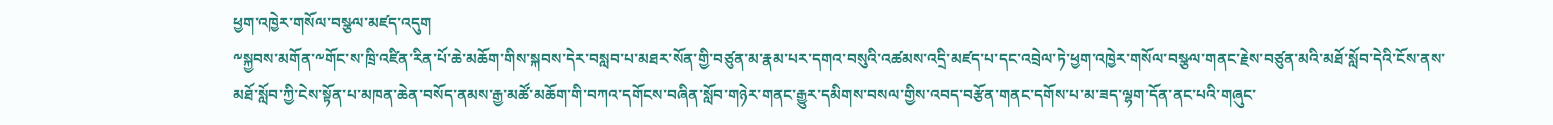ཕྱག་འཁྱེར་གསོལ་བསྩལ་མཛད་འདུག
༸སྐྱབས་མགོན་༸གོང་ས་ཁྲི་འཛིན་རིན་པོ་ཆེ་མཆོག་གིས་སྐབས་དེར་བསླབ་པ་མཐར་སོན་གྱི་བཙུན་མ་རྣམ་པར་དགའ་བསུའི་འཚམས་འདྲི་མཛད་པ་དང་འབྲེལ་ཏེ་ཕྱག་འཁྱེར་གསོལ་བསྩལ་གནང་རྗེས་བཙུན་མའི་མཐོ་སློབ་དེའི་ངོས་ནས་མཐོ་སློབ་ཀྱི་ངེས་སྟོན་པ་མཁན་ཆེན་བསོད་ནམས་རྒྱ་མཚོ་མཆོག་གི་བཀའ་དགོངས་བཞིན་སློབ་གཉེར་གནང་རྒྱུར་དམིགས་བསལ་གྱིས་འབད་བརྩོན་གནང་དགོས་པ་མ་ཟད་ལྷག་དོན་ནང་པའི་གཞུང་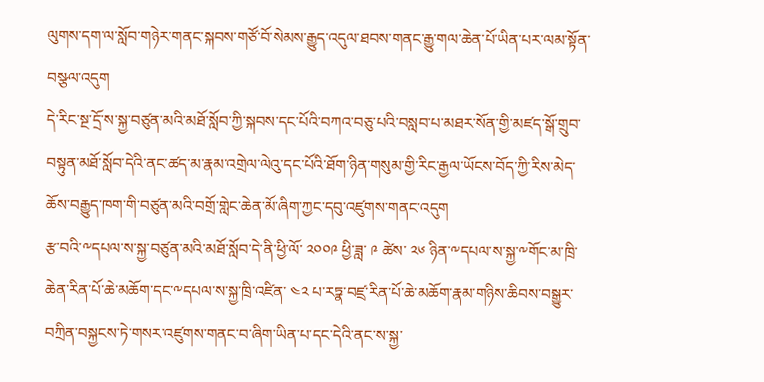ལུགས་དག་ལ་སློབ་གཉེར་གནང་སྐབས་གཙོ་བོ་སེམས་རྒྱུད་འདུལ་ཐབས་གནང་རྒྱུ་གལ་ཆེན་པོ་ཡིན་པར་ལམ་སྟོན་བསྩལ་འདུག
དེ་རིང་སྔ་དྲོ་ས་སྐྱ་བཙུན་མའི་མཐོ་སློབ་ཀྱི་སྐབས་དང་པོའི་བཀའ་བཅུ་པའི་བསླབ་པ་མཐར་སོན་གྱི་མཛད་སྒོ་གྲུབ་བསྟུན་མཐོ་སློབ་དེའི་ནང་ཚད་མ་རྣམ་འགྲེལ་ལེའུ་དང་པོའི་ཐོག་ཉིན་གསུམ་གྱི་རིང་རྒྱལ་ཡོངས་བོད་ཀྱི་རིས་མེད་ཆོས་བརྒྱུད་ཁག་གི་བཙུན་མའི་བགྲོ་གླེང་ཆེན་མོ་ཞིག་ཀྱང་དབུ་འཛུགས་གནང་འདུག
རྩ་བའི་༸དཔལ་ས་སྐྱ་བཙུན་མའི་མཐོ་སློབ་དེ་ནི་ཕྱི་ལོ་ ༢༠༠༩ ཕྱི་ཟླ་ ༩ ཚེས་ ༢༦ ཉིན་༸དཔལ་ས་སྐྱ་༸གོང་མ་ཁྲི་ཆེན་རིན་པོ་ཆེ་མཆོག་དང་༸དཔལ་ས་སྐྱ་ཁྲི་འཛིན་ ༤༢ པ་རཏྣ་བཛྲ་རིན་པོ་ཆེ་མཆོག་རྣམ་གཉིས་ཆིབས་བསྒྱུར་བཀྲིན་བསྐྱངས་ཏེ་གསར་འཛུགས་གནང་བ་ཞིག་ཡིན་པ་དང་དེའི་ནང་ས་སྐྱ་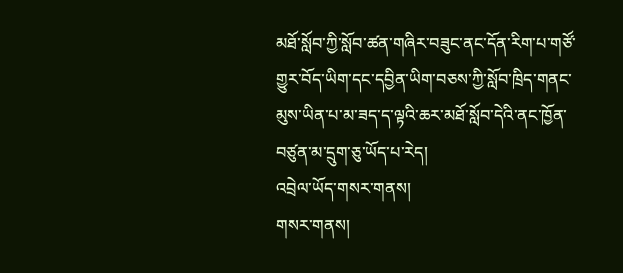མཐོ་སློབ་ཀྱི་སློབ་ཚན་གཞིར་བཟུང་ནང་དོན་རིག་པ་གཙོ་གྱུར་བོད་ཡིག་དང་དབྱིན་ཡིག་བཅས་ཀྱི་སློབ་ཁྲིད་གནང་མུས་ཡིན་པ་མ་ཟད་ད་ལྟའི་ཆར་མཐོ་སློབ་དེའི་ནང་ཁྱོན་བཙུན་མ་དྲུག་ཅུ་ཡོད་པ་རེད།
འབྲེལ་ཡོད་གསར་གནས།
གསར་གནས།